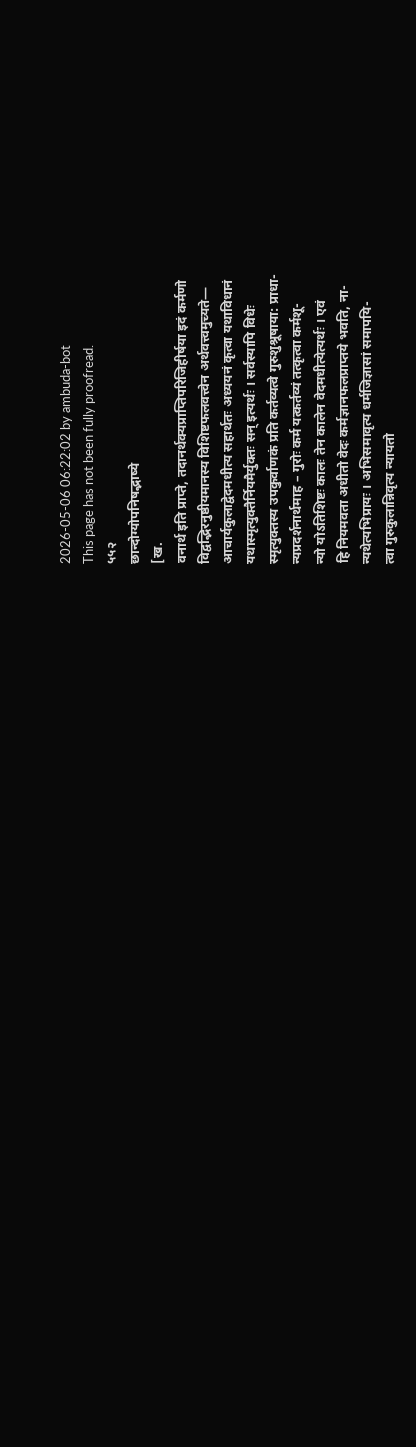2026-05-06 06:22:02 by ambuda-bot
This page has not been fully proofread.
५५२
छान्दोग्योपनिषद्भाष्ये
[ख.
वनार्थ इति प्राप्ते, तदानर्थक्यप्राप्तिपरिजिहीर्षया इदं कर्मणो
विद्वद्भिरनुष्ठीयमानस्य विशिष्टफलवत्त्वेन अर्थवत्त्वमुच्यते—
आचार्यकुलाद्वेदमधीत्य सहार्थतः अध्ययनं कृत्वा यथाविधानं
यथास्मृत्युक्तैर्नियमैर्युक्तः सन् इत्यर्थः । सर्वस्यापि विधेः
स्मृत्युक्तस्य उपकुर्वाणकं प्रति कर्तव्यत्वे गुरुशुश्रूषाया: प्राधा-
न्यप्रदर्शनार्थमाह – गुरोः कर्म यत्कर्तव्यं तत्कृत्वा कर्मशू-
न्यो योऽतिशिष्टः कालः तेन कालेन वेदमधीत्येत्यर्थः । एवं
हि नियमवता अधीतो वेदः कर्मज्ञानफलप्राप्तये भवति, ना-
न्यथेत्यभिप्रायः । अभिसमावृत्य धर्मजिज्ञासां समापयि-
त्वा गुरुकुलान्निवृत्य न्यायतो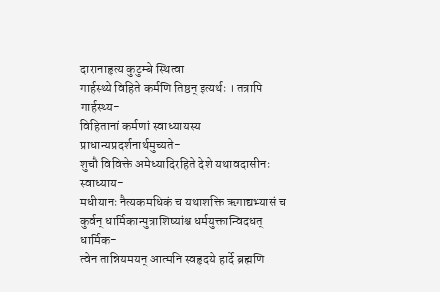दारानाहृत्य कुटुम्बे स्थित्वा
गार्हस्थ्ये विहिते कर्मणि तिष्ठन् इत्यर्थः । तत्रापि गार्हस्थ्य-
विहितानां कर्मणां स्वाध्यायस्य प्राधान्यप्रदर्शनार्थमुच्यते-
शुचौ विविक्ते अमेध्यादिरहिते देशे यथावदासीनः स्वाध्याय-
मधीयानः नैत्यकमधिकं च यथाशक्ति ऋगाद्यभ्यासं च
कुर्वन् धार्मिकान्पुत्राशिष्यांश्च धर्मयुक्तान्विदधत् धार्मिक-
त्वेन तान्नियमयन् आत्मनि स्वहृदये हार्दे ब्रह्मणि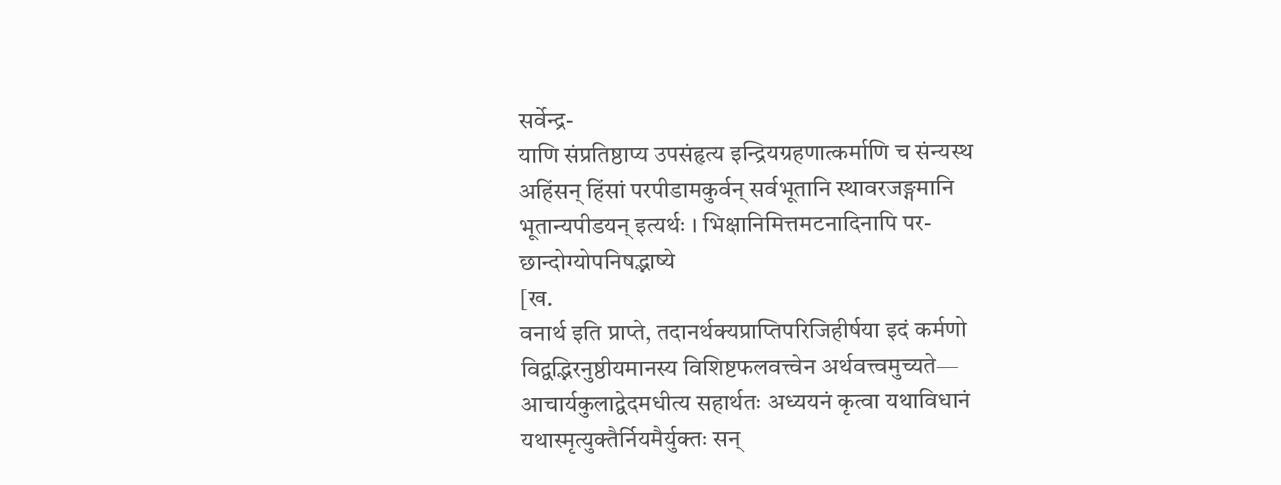सर्वेन्द्र-
याणि संप्रतिष्ठाप्य उपसंहृत्य इन्द्रियग्रहणात्कर्माणि च संन्यस्थ
अहिंसन् हिंसां परपीडामकुर्वन् सर्वभूतानि स्थावरजङ्गमानि
भूतान्यपीडयन् इत्यर्थः । भिक्षानिमित्तमटनादिनापि पर-
छान्दोग्योपनिषद्भाष्ये
[ख.
वनार्थ इति प्राप्ते, तदानर्थक्यप्राप्तिपरिजिहीर्षया इदं कर्मणो
विद्वद्भिरनुष्ठीयमानस्य विशिष्टफलवत्त्वेन अर्थवत्त्वमुच्यते—
आचार्यकुलाद्वेदमधीत्य सहार्थतः अध्ययनं कृत्वा यथाविधानं
यथास्मृत्युक्तैर्नियमैर्युक्तः सन्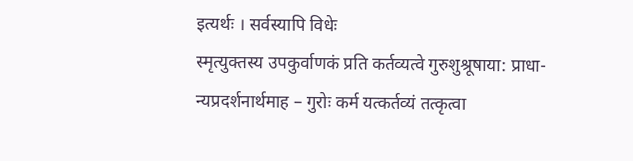इत्यर्थः । सर्वस्यापि विधेः
स्मृत्युक्तस्य उपकुर्वाणकं प्रति कर्तव्यत्वे गुरुशुश्रूषाया: प्राधा-
न्यप्रदर्शनार्थमाह – गुरोः कर्म यत्कर्तव्यं तत्कृत्वा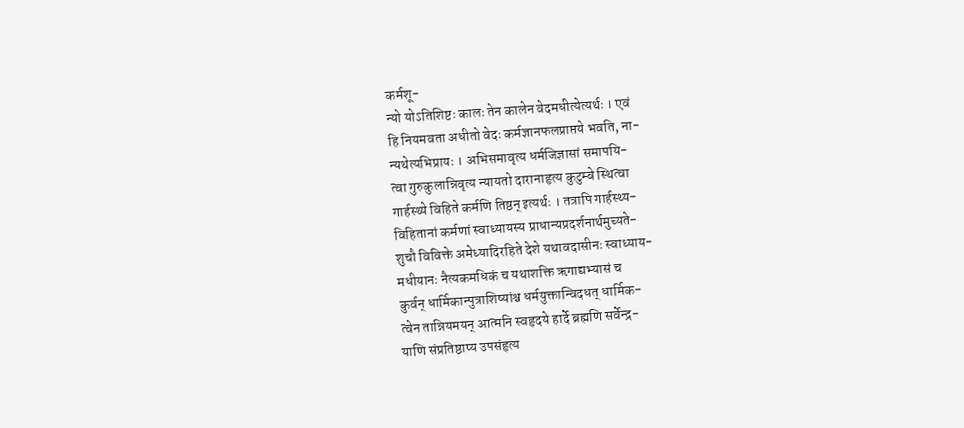कर्मशू-
न्यो योऽतिशिष्टः कालः तेन कालेन वेदमधीत्येत्यर्थः । एवं
हि नियमवता अधीतो वेदः कर्मज्ञानफलप्राप्तये भवति, ना-
न्यथेत्यभिप्रायः । अभिसमावृत्य धर्मजिज्ञासां समापयि-
त्वा गुरुकुलान्निवृत्य न्यायतो दारानाहृत्य कुटुम्बे स्थित्वा
गार्हस्थ्ये विहिते कर्मणि तिष्ठन् इत्यर्थः । तत्रापि गार्हस्थ्य-
विहितानां कर्मणां स्वाध्यायस्य प्राधान्यप्रदर्शनार्थमुच्यते-
शुचौ विविक्ते अमेध्यादिरहिते देशे यथावदासीनः स्वाध्याय-
मधीयानः नैत्यकमधिकं च यथाशक्ति ऋगाद्यभ्यासं च
कुर्वन् धार्मिकान्पुत्राशिष्यांश्च धर्मयुक्तान्विदधत् धार्मिक-
त्वेन तान्नियमयन् आत्मनि स्वहृदये हार्दे ब्रह्मणि सर्वेन्द्र-
याणि संप्रतिष्ठाप्य उपसंहृत्य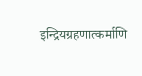इन्द्रियग्रहणात्कर्माणि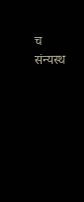च संन्यस्थ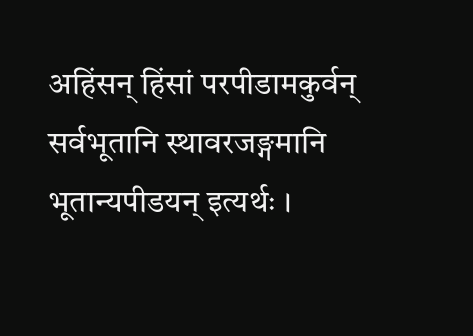अहिंसन् हिंसां परपीडामकुर्वन् सर्वभूतानि स्थावरजङ्गमानि
भूतान्यपीडयन् इत्यर्थः ।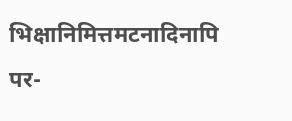भिक्षानिमित्तमटनादिनापि पर-